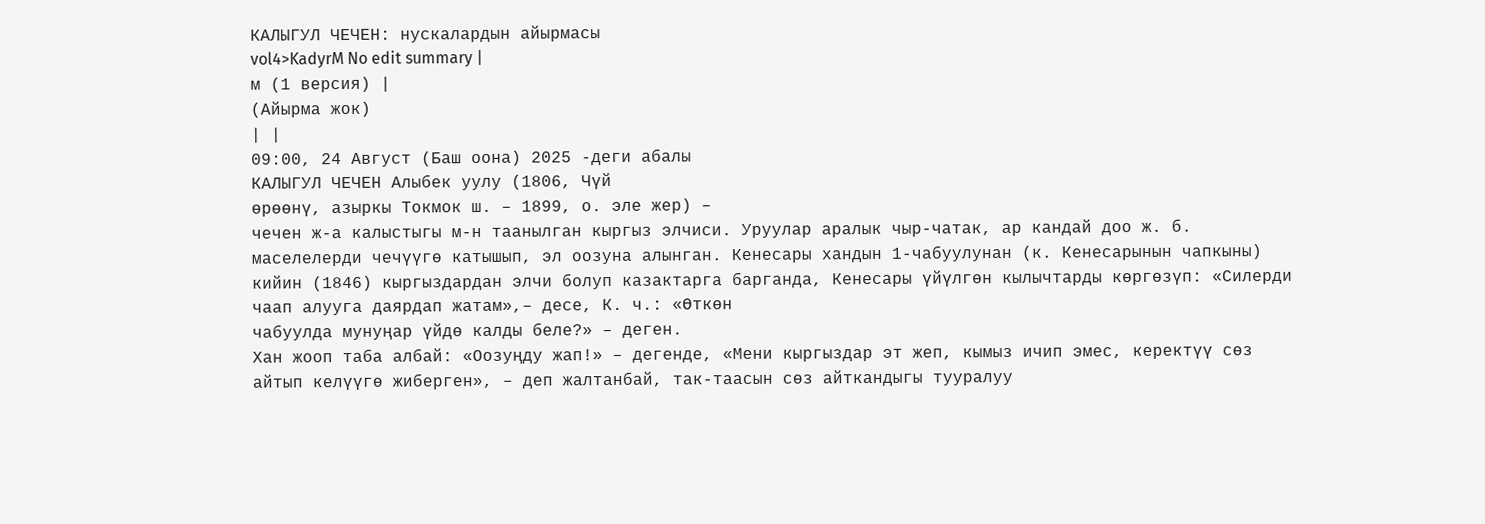КАЛЫГУЛ ЧЕЧЕН: нускалардын айырмасы
vol4>KadyrM No edit summary |
м (1 версия) |
(Айырма жок)
| |
09:00, 24 Август (Баш оона) 2025 -деги абалы
КАЛЫГУЛ ЧЕЧЕН Алыбек уулу (1806, Чүй
өрөөнү, азыркы Токмок ш. – 1899, о. эле жер) –
чечен ж-а калыстыгы м-н таанылган кыргыз элчиси. Уруулар аралык чыр-чатак, ар кандай доо ж. б. маселелерди чечүүгө катышып, эл оозуна алынган. Кенесары хандын 1-чабуулунан (к. Кенесарынын чапкыны) кийин (1846) кыргыздардан элчи болуп казактарга барганда, Кенесары үйүлгөн кылычтарды көргөзүп: «Силерди
чаап алууга даярдап жатам»,– десе, К. ч.: «Өткөн
чабуулда мунуңар үйдө калды беле?» – деген.
Хан жооп таба албай: «Оозуңду жап!» – дегенде, «Мени кыргыздар эт жеп, кымыз ичип эмес, керектүү сөз айтып келүүгө жиберген», – деп жалтанбай, так-таасын сөз айткандыгы тууралуу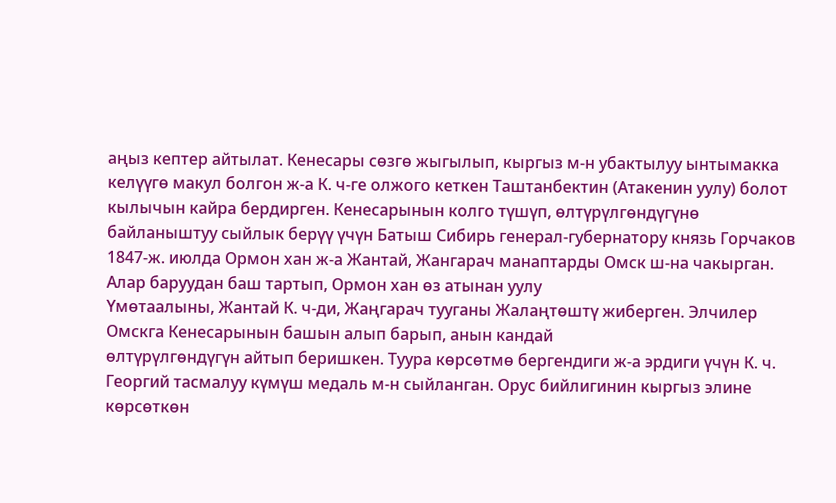аңыз кептер айтылат. Кенесары сөзгө жыгылып, кыргыз м-н убактылуу ынтымакка келүүгө макул болгон ж-а К. ч-ге олжого кеткен Таштанбектин (Атакенин уулу) болот кылычын кайра бердирген. Кенесарынын колго түшүп, өлтүрүлгөндүгүнө байланыштуу сыйлык берүү үчүн Батыш Сибирь генерал-губернатору князь Горчаков 1847-ж. июлда Ормон хан ж-а Жантай, Жангарач манаптарды Омск ш-на чакырган. Алар баруудан баш тартып, Ормон хан өз атынан уулу
Үмөтаалыны, Жантай К. ч-ди, Жаңгарач тууганы Жалаңтөштү жиберген. Элчилер Омскга Кенесарынын башын алып барып, анын кандай
өлтүрүлгөндүгүн айтып беришкен. Туура көрсөтмө бергендиги ж-а эрдиги үчүн К. ч. Георгий тасмалуу күмүш медаль м-н сыйланган. Орус бийлигинин кыргыз элине көрсөткөн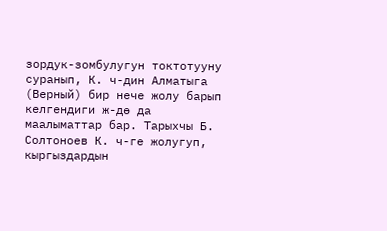зордук-зомбулугун токтотууну суранып, К. ч-дин Алматыга (Верный) бир нече жолу барып келгендиги ж-дө да маалыматтар бар. Тарыхчы Б. Солтоноев К. ч-ге жолугуп, кыргыздардын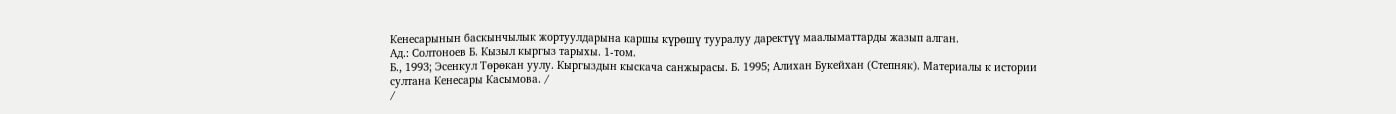Кенесарынын баскынчылык жортуулдарына каршы күрөшү тууралуу даректүү маалыматтарды жазып алган.
Ад.: Солтоноев Б. Кызыл кыргыз тарыхы. 1-том.
Б., 1993; Эсенкул Төрөкан уулу. Кыргыздын кыскача санжырасы. Б. 1995; Алихан Букейхан (Степняк). Материалы к истории султана Кенесары Касымова. /
/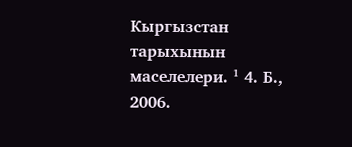Кыргызстан тарыхынын маселелери. ¹ 4. Б., 2006.